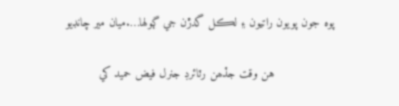پوه جون پويون راتيون ۽ لڪل گدڙن جي ڳولها….ميان مير چانڊيو

                 هن وقت جڏھن رٽائرڊ جنرل فيض حميد کي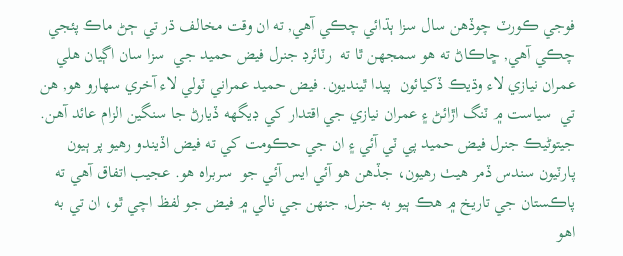فوجي ڪورٽ چوڏھن سال سزا ٻڌائي چڪي آھي, ته ان وقت مخالف ڌر تي ڄڻ ماڪ پئجي چڪي آھي, ڇاڪاڻ ته ھو سمجهن ٿا ته  رٽائرڊ جنرل فيض حميد جي  سزا سان اڳيان هلي عمران نيازي لاء وڌيڪ ڏکيائون  پيدا ٿينديون. فيض حميد عمراني ٽولي لاء آخري سهارو ھو, هن تي  سياست ۾ ٽنگ اڙائڻ ۽ عمران نيازي جي اقتدار کي ڊيگهه ڏيارڻ جا سنگين الزام عائد آھن. جيتوڻيڪ جنرل فيض حميد پي ٽي آئي ۽ ان جي حڪومت کي ته فيض اڏيندو رهيو پر ٻيون پارٽيون سندس ڏمر هيٺ رهيون، جڏھن هو آئي ايس آئي جو  سربراه هو. عجيب اتفاق آھي ته پاڪستان جي تاريخ ۾ ھڪ ٻيو به جنرل, جنهن جي نالي ۾ فيض جو لفظ اچي ٿو، ان تي به اهو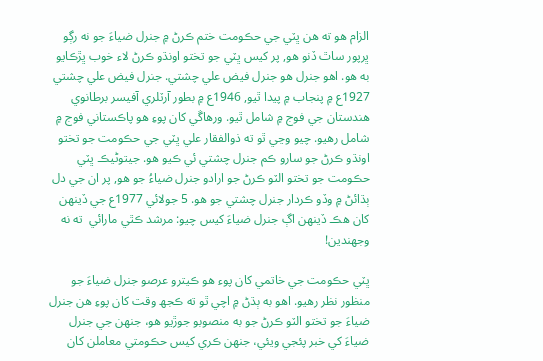الزام هو ته هن ڀٽي جي حڪومت ختم ڪرڻ ۾ جنرل ضياءَ جو نه رڳو ڀرپور ساٿ ڏنو هو, پر کيس ڀٽي جو تختو اونڌو ڪرڻ لاء خوب ڀڙڪايو به هو. اهو جنرل هو جنرل فيض علي چشتي. جنرل فيض علي چشتي 1927ع ۾ پنجاب ۾ پيدا ٿيو, 1946ع ۾ بطور آرٽلري آفيسر برطانوي هندستان جي فوج ۾ شامل ٿيو. ورهاڱي کان پوءِ ھو پاڪستاني فوج ۾ شامل رهيو. چيو وڃي ٿو ته ذوالفقار علي ڀٽي جي حڪومت جو تختو اونڌو ڪرڻ جو سارو ڪم جنرل چشتي ئي ڪيو هو. جيتوڻيڪ ڀٽي حڪومت جو تختو الٽو ڪرڻ جو ارادو جنرل ضياءُ جو هو, پر ان جي دل ٻڌائڻ ۾ وڏو ڪردار جنرل چشتي جو هو. 5 جولائي 1977ع جي ڏينهن کان هڪ ڏينهن اڳ جنرل ضياءَ کيس چيو: مرشد ڪٿي مارائي  ته نه وجهندين!

ڀٽي حڪومت جي خاتمي کان پوء ھو ڪيترو عرصو جنرل ضياءَ جو منظور نظر رهيو. اهو به ٻڌڻ ۾ اچي ٿو ته ڪجھ وقت کان پوءِ هن جنرل ضياءَ جو تختو الٽو ڪرڻ جو به منصوبو جوڙيو هو، جنهن جي جنرل ضياءَ کي خبر پئجي ويئي، جنهن ڪري کيس حڪومتي معاملن کان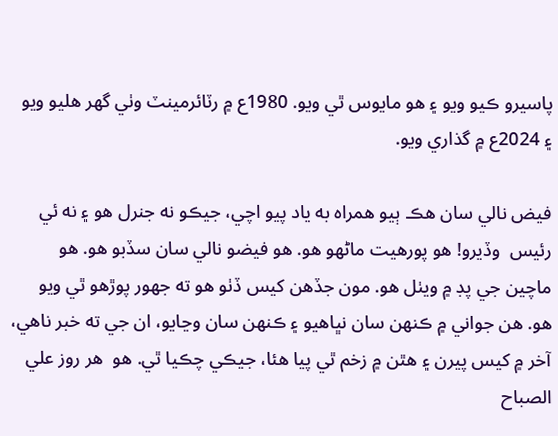پاسيرو ڪيو ويو ۽ هو مايوس ٿي ويو. 1980ع ۾ رٽائرمينٽ وٺي گهر هليو ويو ۽ 2024ع ۾ گذاري ويو.

فيض نالي سان هڪ ٻيو همراه به ياد پيو اچي، جيڪو نه جنرل هو ۽ نه ئي رئيس  وڏيرو! هو پورهيت ماڻھو هو. هو فيضو نالي سان سڏبو هو. هو ماچين جي پڊ ۾ ويٺل هو. مون جڏھن کيس ڏٺو هو ته جهور پوڙھو ٿي ويو هو. هن جواني ۾ ڪنهن سان نڀاهيو ۽ ڪنهن سان وڃايو، ان جي ته خبر ناهي، آخر ۾ کيس پيرن ۽ ھٿن ۾ زخم ٿي پيا هئا، جيڪي چڪيا ٿي. هو  هر روز علي الصباح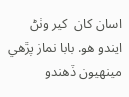اسان کان  کير وٺڻ ايندو هو. بابا نماز پڙھي مينهيون ڏھندو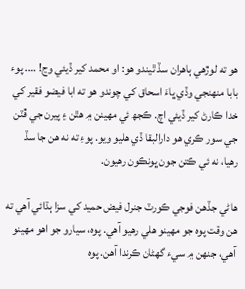هو ته لوڙھي ٻاهران سڏ ٿيندو هو: او محمد کير ڏيئي وڃ! …. پوء بابا منهنجي وڏي ڀاءَ اسحاق کي چوندو هو ته ابا فيضو فقير کي خدا ڪارڻ کير ڏيئي اچ. ڪجھ ئي مهينن ۾ هٿن ۽ پيرن جي ڦٽن جي سور ڪري ھو دارالبقا ڏي هليو ويو. پوءِ ته نه هن جا سڏ رهيا، نه ئي ڪتن جون ڀونڪون رهيون.

هاڻي جڏھن فوجي ڪورٽ جنرل فيض حميد کي سزا ٻڌائي آھي ته ھن وقت پوه جو مهينو هلي رهيو آھي. پوه، سيارو جو اهو مهينو آھي، جنهن ۾ سيء گهڻان ڪرندا آھن. پوه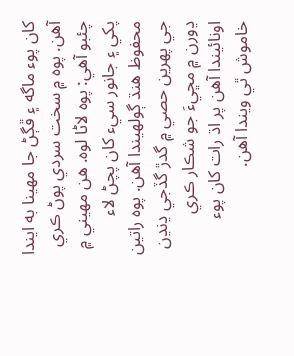کان پوء ماگه ۽ ڦڳڻ جا مهينا به ايندا آھن. پوه ۾ سخت سردي پوڻ ڪري چئبو آھي: پوه لاڻا لوه. هن مهيني ۾ پکي ۽ جانور سيء کان پچڻ لاء محفوظ ھنڌ ڳولهيندا آھن. پوه راتين جي پهرين حصي ۾ گدڙ گڏجي ڍنڍن ڍورن ۾ مڇيءَ جو شڪار ڪري  اونائيندا آھن پر اڌ رات کان پوء خاموش ٿي ويندا آھن.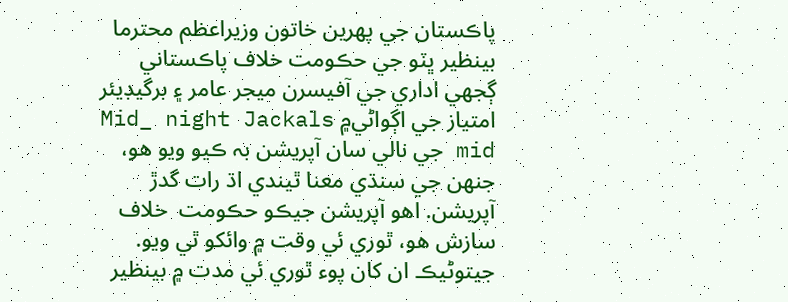پاڪستان جي پهرين خاتون وزيراعظم محترما بينظير ڀٽو جي حڪومت خلاف پاڪستاني ڳجهي اداري جي آفيسرن ميجر عامر ۽ برگيڊيئر امتياز جي اڳواڻي۾ Mid_ night Jackals mid جي نالي سان آپريشن بہ ڪيو ويو هو، جنهن جي سنڌي معنا ٿيندي اڌ رات گدڙ آپريشن. اهو آپريشن جيڪو حڪومت  خلاف سازش ھو، ٿوري ئي وقت ۾ وائکو ٿي ويو. جيتوڻيڪ ان کان پوء ٿوري ئي مدت ۾ بينظير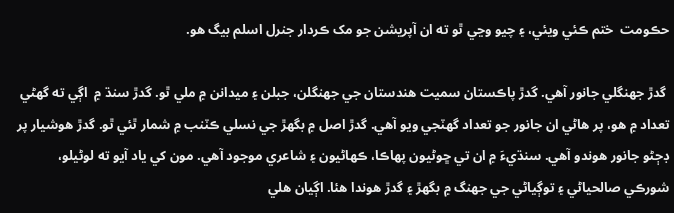حڪومت  ختم ڪئي ويئي، ۽ چيو وڃي ٿو ته ان آپريشن جو مک ڪردار جنرل اسلم بيگ هو.

 گدڙ جهنگلي جانور آھي. گدڙ پاڪستان سميت هندستان جي جهنگلن، جبلن ۽ ميدانن ۾ ملي ٿو. گدڙ سنڌ ۾  اڳي ته گهڻي تعداد ۾ ھو، پر هاڻي ان جانور جو تعداد گهٽجي ويو آھي. گدڙ اصل ۾ بگهڙ جي نسلي ڪٽنب ۾ شمار ٿئي ٿو. گدڙ ھوشيار پر ڊڄڻو جانور هوندو آھي. سنڌيءَ ۾ ان تي ڇوڻيون پهاڪا، ڪهاڻيون ۽ شاعري موجود آھي. مون کي ياد آيو ته لوڻيلو، شورڪي صالحياڻي ۽ توڳياڻي جي جهنگ ۾ بگهڙ ۽ گدڙ ھوندا هئا. اڳيان هلي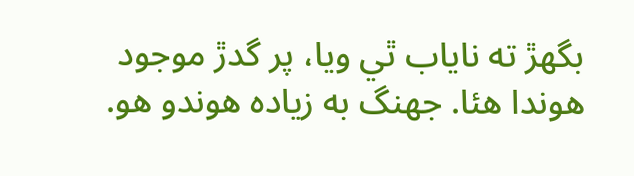بگهڙ ته ناياب ٿي ويا، پر گدڙ موجود هوندا هئا. جهنگ به زياده هوندو هو.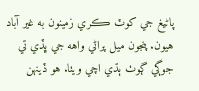پاڻيغ جي کوٽ ڪري زمينون به غير آباد هيون. پنجون ميل پراڻي واهه جي ڀڏي تي جوڳي ڳوٺ ٻڌي اچي ويٺا. هو ڏينهن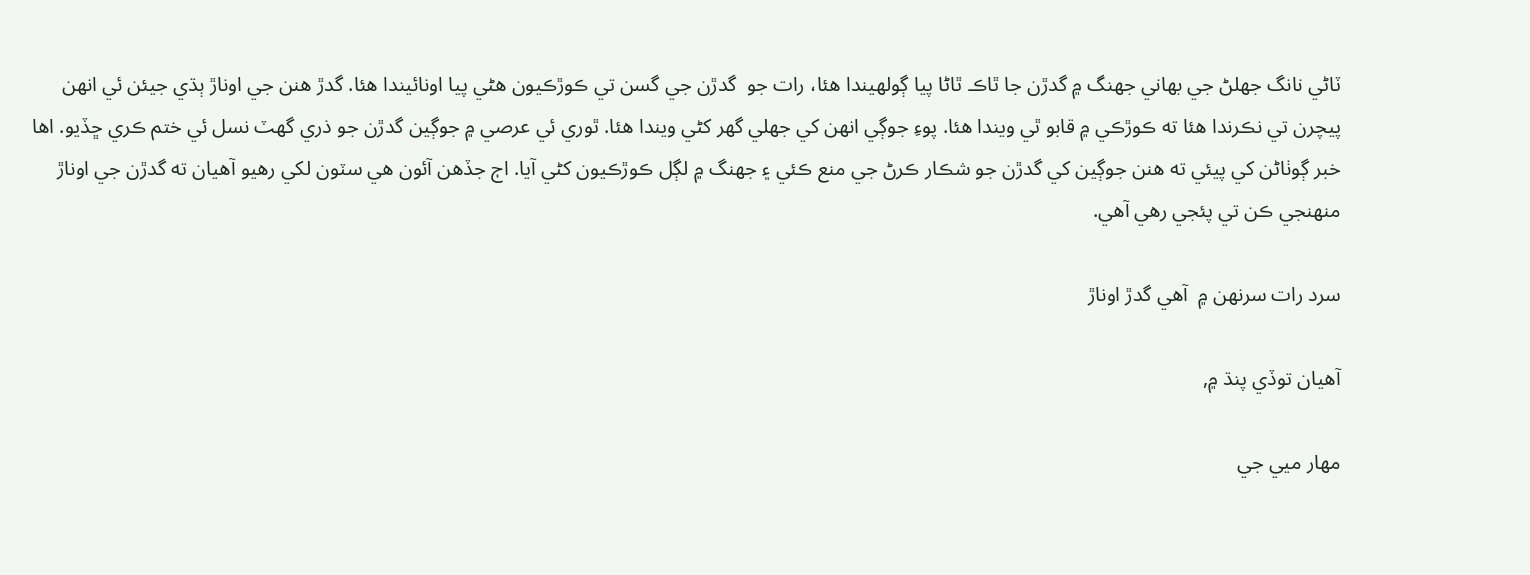ٽاڻي نانگ جهلڻ جي بهاني جهنگ ۾ گدڙن جا ٿاڪ ٿاڻا پيا ڳولهيندا هئا، رات جو  گدڙن جي گسن تي ڪوڙڪيون هڻي پيا اونائيندا هئا. گدڙ هنن جي اوناڙ ٻڌي جيئن ئي انهن پيچرن تي نڪرندا هئا ته ڪوڙڪي ۾ قابو ٿي ويندا هئا. پوءِ جوڳي انهن کي جهلي گهر کڻي ويندا هئا. ٿوري ئي عرصي ۾ جوڳين گدڙن جو ذري گهٽ نسل ئي ختم ڪري ڇڏيو. اها خبر ڳوٺاڻن کي پيئي ته هنن جوڳين کي گدڙن جو شڪار ڪرڻ جي منع ڪئي ۽ جهنگ ۾ لڳل ڪوڙڪيون کڻي آيا. اڄ جڏھن آئون هي سٽون لکي رهيو آھيان ته گدڙن جي اوناڙ منهنجي ڪن تي پئجي رهي آھي.

سرد رات سرنهن ۾  آھي گدڙ اوناڙ

آھيان توڏي پنڌ ۾,

مهار ميي جي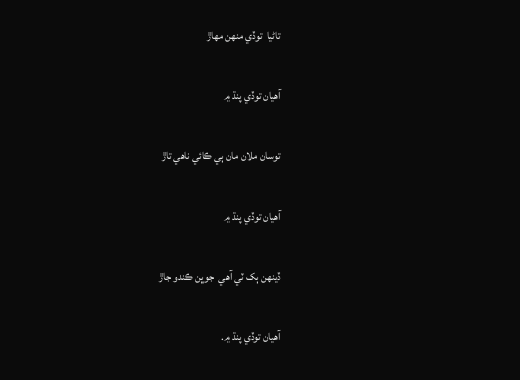تاڻيا  توڏي منهن مهاڙ

آھيان توڏي پنڌ ۾

توسان ملان مان ٻي ڪائي ناهي تاڙ

آھيان توڏي پنڌ ۾

ڏينهن ٻک ٽي آھي  جوڀن ڪندو جاڙ

آھيان توڏي پنڌ ۾.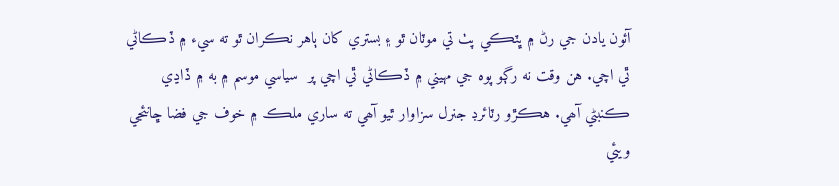آئون يادن جي رڻ ۾ ڀٽڪي پٺ تي موٽان ٿو ۽ بستري کان ٻاهر نڪران ٿو ته سيء ۾ ڏڪاڻي ٿي اچي. هن وقت نه رڳو پوه جي مهيني ۾ ڏڪاڻي ٿي اچي پر  سياسي موسم ۾ به ۾ ڏاڍي ڪنبڻي آھي. هڪڙو رٽائرڊ جنرل سزاوار ٿيو آھي ته ساري ملڪ ۾ خوف جي فضا ڇانئجي ويئي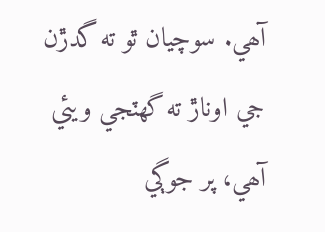آھي. سوچيان ٿو ته گدڙن جي اوناڙ ته گهٽجي ويئي آھي، پر جوڳي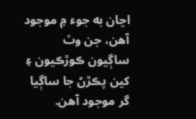اڃان به جوء ۾ موجود آھن، جن وٽ ساڳيون ڪوڙڪيون ۽ کين پڪڙڻ جا ساڳيا گر موجود آھن.